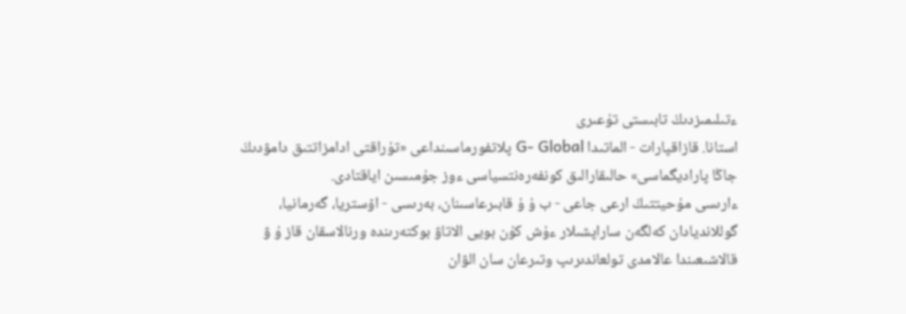ءتىلىمىزدىڭ تابىستى تۇعىرى
استانا. قازاقپارات - الماتىدا G- Global پلاتفورماسىنداعى «تۇراقتى ادامزاتتىق دامۋدىڭ جاڭا پاراديگماسى» حالىقارالىق كونفەرەنتسياسى ءوز جۇمىسىن اياقتادى.
ءارىسى مۇحيتتىڭ ارعى جاعى - ب ۇ ۇ قابىرعاسىنان، بەرىسى - اۆستريا، گەرمانيا، گوللانديادان كەلگەن ساراپشىلار ءۇش كۇن بويى الاتاۋ بوكتەرىندە ورنالاسقان قاز ۇ ۋ قالاشىعىندا عالامدى تولعاندىرىپ وتىرعان سان الۋان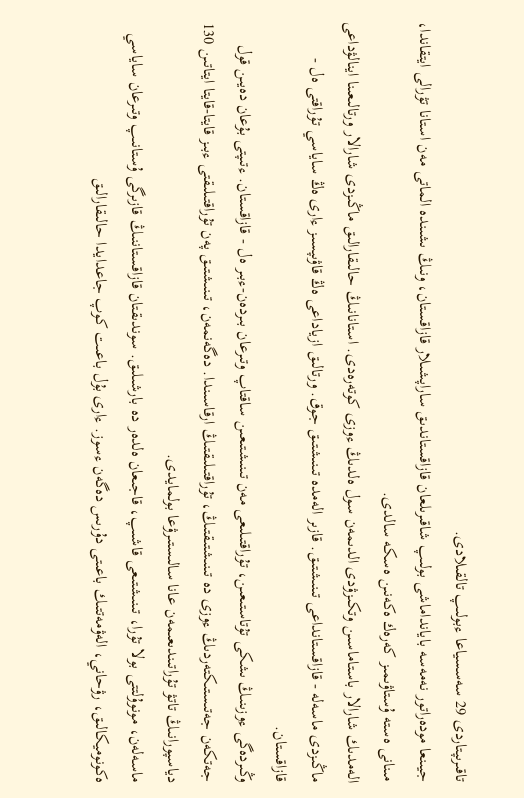تاقىرىپتاردى 29 سەسسياعا ءبولىپ تالقىلادى.
جيىنعا مودەراتور نەمەسە بايانداماشى بولىپ شاقىرىلعان قازاقستاندىق ساراپشىلار قازاقستان، ونىڭ ىشىندە الماتى مەن استانا تۋرالى ايتقاندا، مىنانى ەستە ۇستاۋىمىز كەرەك ەكەنىن ەسكە سالدى.
الەمدىك شارالار باستاماسىن وتكىزۋدى الدىمەن سول ەلدىڭ ءوزى كوتەرەدى. استانانىڭ حالىقارالىق ماڭىزدى شارالار ورتالىعىنا اينالۋداعى ماڭىزدى ماسەلە - قازاقستانداعى تىنىشتىق. قازىر الەمدە تىنىشتىق جوق. ورتالىق ازياداعى ەڭ قاۋىپسىز ءارى ەڭ ساياسي تۇراقتى ەل - قازاقستان.
وڭىردەگى ءوزىنىڭ ىشكى تۇتاستىعىن، تۇراقتىلىعى مەن تىنىشتىعىن ساقتاپ وتىرعان بىردەن-ءبىر ەل - قازاقستان. ءتىپتى بۇعان دەيىن قول جەتكەن جەتىستىكتەردىڭ ءوزى دە تىنىشتىقتىڭ، تۇراقتىلىقتىڭ ارقاسىندا. دەگەنمەن، تىنىشتىق پەن تۇراقتىلىقتى ءبىز قايتا-قايتا ايتاتىن 130 دياسپورانىڭ تاتۋ تۇراتىندىعىمەن عانا سالىستىرۋعا بولمايدى.
ماسەلەن، مونوۇلتتى بولا تۇرا، تىنىشتىعى قاشىپ، قاجىعان ەلدەر دە بارشىلىق. سوندىقتان قازاقستاننىڭ قازىرگى ۇستانىپ وتىرعان ساياسي ەكونوميكالىق، رۋحاني، الەۋمەتتىك باعىتى دۇرىس دەگەن ءسوز. ءارى بۇل باعىت كوپ جاعدايدا حالىقارالىق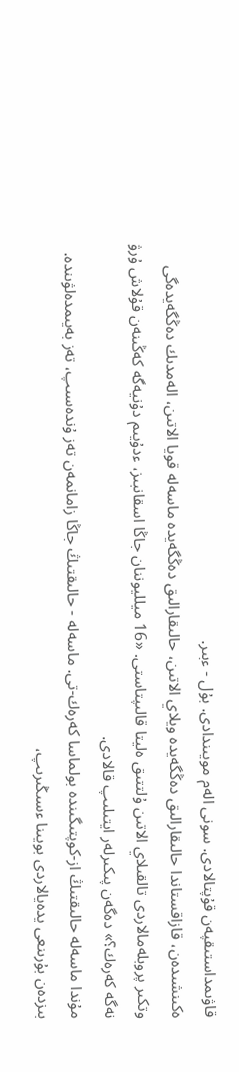قاۋىمداستىقپەن قۇپتالادى. سونى الەم مويىندادى. بۇل - ءبىر.
ەكىنشىدەن، قازاقستاندا حالىقارالىق دەڭگەيدە ويلاي الاتىن، حالىقارالىق دەڭگەيدە ماسەلە قويا الاتىن، الەمدىك دەڭگەيدەگى وتكىر پروبلەمالاردى تالقىلاي الاتىن ۇلتتىق ەليتا قالىپتاستى. «16 ميلليوننان جاڭا اسقانبىز، ءدۇيىم دۇنيەگە كەڭىنەن قۇلاش ۇرۋ نەگە كەرەك؟» دەگەن پىكىرلەر ايتىلىپ قالادى.
مۇندا ماسەلە حالىقتىڭ از-كوپتىگىندە بولماسا كەرەك-تى. ماسەلە - حالىقتىڭ جاڭا زامانمەن تەز ۇندەسىپ، تەز بەيىمدەلۋىندە. بىزدەن بۇرىنعى يدەيالاردى بويىنا ءسىڭىرىپ،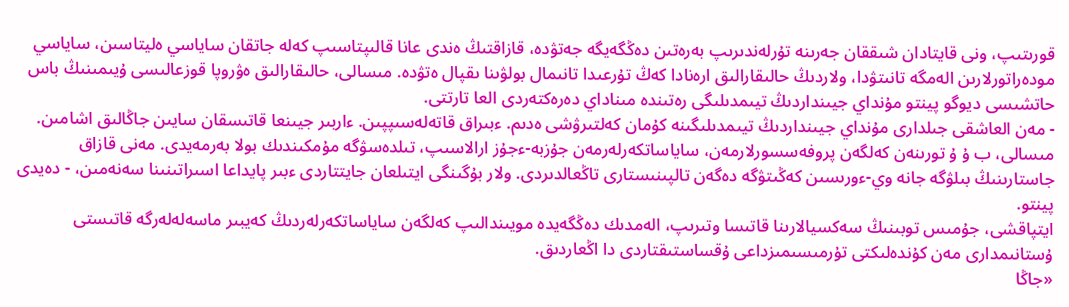قورىتىپ، ونى قايتادان شىققان جەرىنە تۇرلەندىرىپ بەرەتىن دەڭگەيگە جەتۋدە، قازاقتىڭ ەندى عانا قالىپتاسىپ كەلە جاتقان ساياسي ەليتاسىن، ساياسي مودەراتورلارىن الەمگە تانىتۋدا، ولاردىڭ حالىقارالىق ارەنادا كەڭ تۇرعىدا تانىمال بولۋىنا ىقپال ەتۋدە. مىسالى، حالىقارالىق ەۋروپا قوزعالىسى ۇيىمىنىڭ باس حاتشىسى ديوگو پينتو مۇنداي جيىنداردىڭ تيىمدىلىگى رەتىندە مىناداي دەرەكتەردى العا تارتتى.
- مەن العاشقى جىلدارى مۇنداي جيىنداردىڭ تيىمدىلىگىنە كۇمان كەلتىرۋشى ەدىم. ءبىراق قاتەلەسىپپىن. ءاربىر جيىنعا قاتىسقان سايىن جاڭالىق اشامىن. مىسالى، ب ۇ ۇ تورىنەن كەلگەن پروفەسسورلارمەن، ساياساتكەرلەرمەن جۇزبە-ءجۇز ارالاسىپ، تىلدەسۋگە مۇمكىندىك بولا بەرمەيدى. مەنى قازاق جاستارىنىڭ بىلۋگە جانە وي-ءورىسىن كەڭىتۋگە دەگەن تالپىنىستارى تاڭعالدىردى. ولار بۇگىنگى ايتىلعان جايتتاردى ءبىر پايداعا اسىراتىنىنا سەنەمىن، - دەيدى پينتو.
ايتپاقشى، جۇمىس توبىنىڭ سەكسيالارىنا قاتىسا وتىرىپ، الەمدىك دەڭگەيدە مويىندالىپ كەلگەن ساياساتكەرلەردىڭ كەيبىر ماسەلەلەرگە قاتىستى ۇستانىمدارى مەن كۇندەلىكتى تۇرمىسىمىزداعى ۇقساستىقتاردى دا اڭعاردىق.
«جاڭا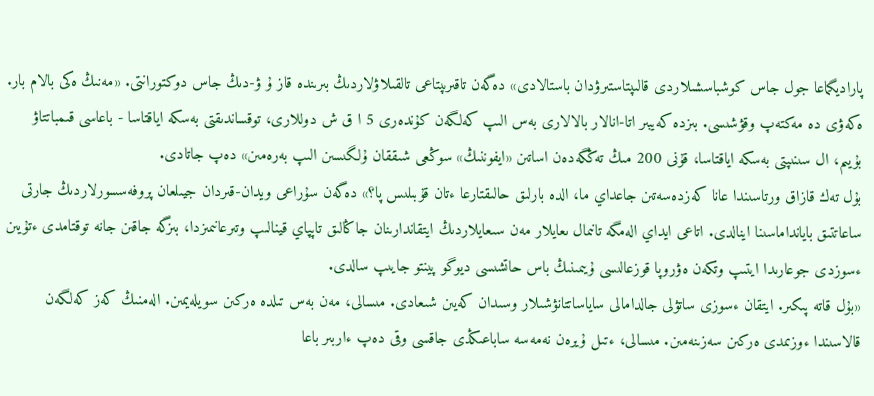پاراديگماعا جول جاس كوشباسشىلاردى قالىپتاستىرۋدان باستالادى» دەگەن تاقىرىپتاعى تالقىلاۋلاردىڭ بىرىندە قاز ۇ ۋ-دىڭ جاس دوكتورانتى. «مەنىڭ ەكى بالام بار. ەكەۋى دە مەكتەپ وقۋشىسى. بىزدە كەيبىر اتا-انالار بالالارى بەس الىپ كەلگەن كۇندەرى 5 ا ق ش دوللارى، توقساندىقتى بەسكە اياقتاسا - باعاسى قىمباتتاۋ بۇيىم، ال سىنىپتى بەسكە اياقتاسا، قۇنى 200 مىڭ تەڭگەدەن اساتىن «ايفوننىڭ» سوڭعى شىققان ۇلگىسىن الىپ بەرەمىن» دەپ جاتادى.
بۇل تەك قازاق ورتاسىندا عانا كەزدەسەتىن جاعداي ما، الدە بارلىق حالىقتارعا ءتان قۇبىلىس پا؟» دەگەن سۇراعى ويدان-قىردان جيىلعان پروفەسسورلاردىڭ جارتى ساعاتتىق بايانداماسىنا اينالدى. اتاعى ايداي الەمگە تانىمال ىعايلار مەن سىعايلاردىڭ ايتقاندارىنان جاڭالىق تاپپاي قينالىپ وتىرعانىمىزدا، بىزگە جاقىن جانە توقتامدى ءتۇيىن ءسوزدى جوعارىدا ايتىپ وتكەن ەۋروپا قوزعالىسى ۇيىمىنىڭ باس حاتشىسى ديوگو پينتو جايىپ سالدى.
«بۇل قاتە پىكىر. ايتقان ءسوزى ساتۋلى جالدامالى ساياساتتانۋشىلار وسىدان كەيىن شىعادى. مىسالى، مەن بەس تىلدە ەركىن سويلەيمىن. الەمنىڭ كەز كەلگەن قالاسىندا ءوزىمدى ەركىن سەزىنەمىن. مىسالى، ءتىل ۇيرەن نەمەسە ساباعىڭدى جاقسى وقى دەپ ءاربىر باعا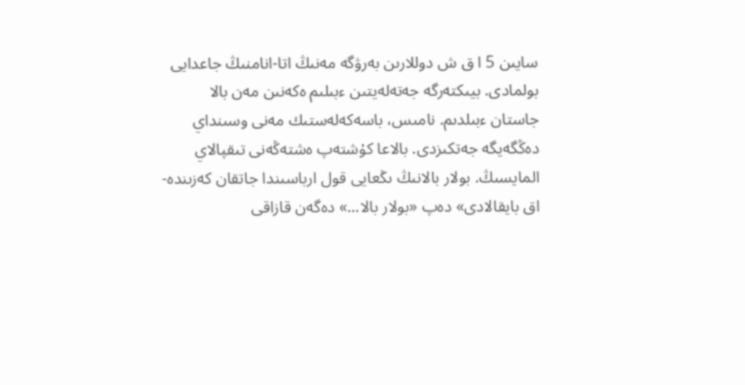سايىن 5 ا ق ش دوللارىن بەرۋگە مەنىڭ اتا-انامنىڭ جاعدايى بولمادى. بيىكتەرگە جەتەلەيتىن ءبىلىم ەكەنىن مەن بالا جاستان ءبىلدىم. نامىس، باسەكەلەستىك مەنى وسىنداي دەڭگەيگە جەتكىزدى. بالاعا كۇشتەپ ەشتەڭەنى تىقپالاي المايسىڭ. بولار بالانىڭ ىڭعايى قول ارباسىندا جاتقان كەزىندە-اق بايقالادى» دەپ «بولار بالا...» دەگەن قازاقى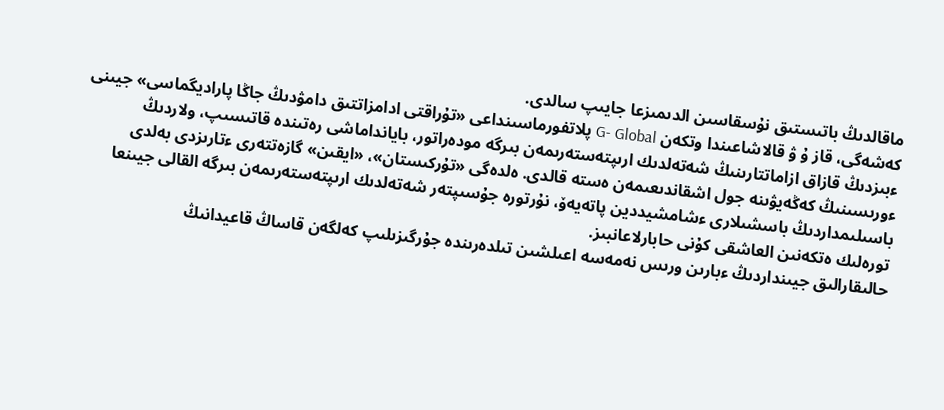ماقالدىڭ باتىستىق نۇسقاسىن الدىمىزعا جايىپ سالدى.
كەشەگى، قاز ۇ ۋ قالاشاعىندا وتكەن G- Global پلاتفورماسىنداعى «تۇراقتى ادامزاتتىق دامۋدىڭ جاڭا پاراديگماسى» جيىنى ءبىزدىڭ قازاق ازاماتتارىنىڭ شەتەلدىك ارىپتەستەرىمەن بىرگە مودەراتور، بايانداماشى رەتىندە قاتىسىپ، ولاردىڭ ءورىسىنىڭ كەڭەيۋىنە جول اشقاندىعىمەن ەستە قالدى. ەلدەگى «تۇركىستان»، «ايقىن» گازەتتەرى ءتارىزدى بەلدى باسىلىمداردىڭ باسشىلارى ءشامشيددين پاتەيەۆ، نۇرتورە جۇسىپتەر شەتەلدىك ارىپتەستەرىمەن بىرگە القالى جيىنعا تورەلىك ەتكەنىن العاشقى كۇنى حابارلاعانبىز.
حالىقارالىق جيىنداردىڭ ءبارىن ورىس نەمەسە اعىلشىن تىلدەرىندە جۇرگىزىلىپ كەلگەن قاساڭ قاعيدانىڭ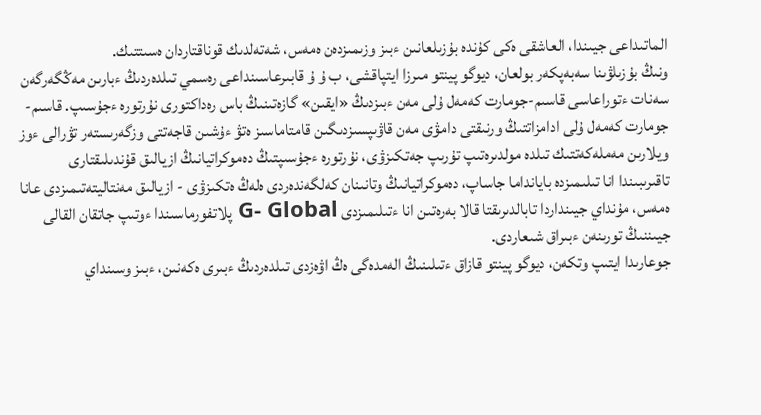الماتىداعى جيىندا، العاشقى ەكى كۇندە بۇزىلعانىن ءبىز وزىمىزدەن ەمەس، شەتەلدىك قوناقتاردان ەسىتتىك.
ونىڭ بۇزىلۋىنا سەبەپكەر بولعان، ديوگو پينتو مىرزا ايتپاقشى، ب ۇ ۇ قابىرعاسىنداعى رەسمي تىلدەردىڭ ءبارىن مەڭگەرگەن سەنات ءتوراعاسى قاسىم-جومارت كەمەل ۇلى مەن ءبىزدىڭ «ايقىن» گازەتىنىڭ باس رەداكتورى نۇرتورە ءجۇسىپ. قاسىم-جومارت كەمەل ۇلى ادامزاتتىڭ ورنىقتى دامۋى مەن قاۋىپسىزدىگىن قامتاماسىز ەتۋ ءۇشىن قاجەتتى وزگەرىستەر تۋرالى ءوز ويلارىن مەملەكەتتىك تىلدە مولدىرەتىپ تۇرىپ جەتكىزۋى، نۇرتورە ءجۇسىپتىڭ دەموكراتيانىڭ ازيالىق قۇندىلىقتارى تاقىرىبىندا انا تىلىمىزدە بايانداما جاساپ، دەموكراتيانىڭ وتانىنان كەلگەندەردى ەلەڭ ەتكىزۋى - ازيالىق مەنتاليتەتىمىزدى عانا ەمەس، مۇنداي جيىنداردا تابالدىرىقتا قالا بەرەتىن انا ءتىلىمىزدى G- Global پلاتفورماسىندا ءوتىپ جاتقان القالى جيىننىڭ تورىنەن ءبىراق شىعاردى.
جوعارىدا ايتىپ وتكەن، ديوگو پينتو قازاق ءتىلىنىڭ الەمدەگى ەڭ اۋەزدى تىلدەردىڭ ءبىرى ەكەنىن، ءبىز وسىنداي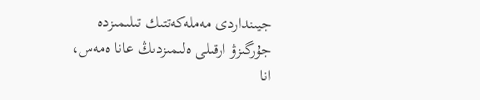جيىنداردى مەملەكەتتىك تىلىمىزدە جۇرگىزۋ ارقىلى ەلىمىزدىڭ عانا ەمەس، انا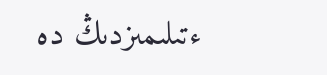ءتىلىمىزدىڭ دە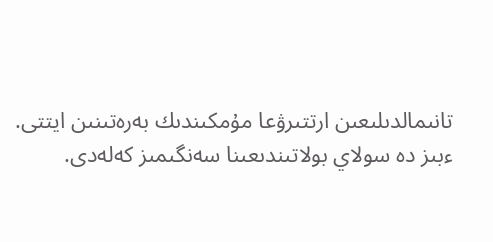تانىمالدىلىعىن ارتتىرۋعا مۇمكىندىك بەرەتىنىن ايتتى.
ءبىز دە سولاي بولاتىندىعىنا سەنگىمىز كەلەدى.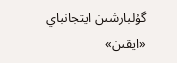گۇلبارشىن ايتجانباي
«ايقىن»